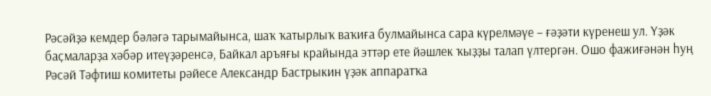Рәсәйҙә кемдер бәләгә тарымайынса, шаҡ ҡатырлыҡ ваҡиға булмайынса сара күрелмәүе – ғәҙәти күренеш ул. Үҙәк баҫмаларҙа хәбәр итеүҙәренсә, Байкал аръяғы крайында эттәр ете йәшлек ҡыҙҙы талап үлтергән. Ошо фажиғәнән һуң Рәсәй Тәфтиш комитеты рәйесе Александр Бастрыкин үҙәк аппаратҡа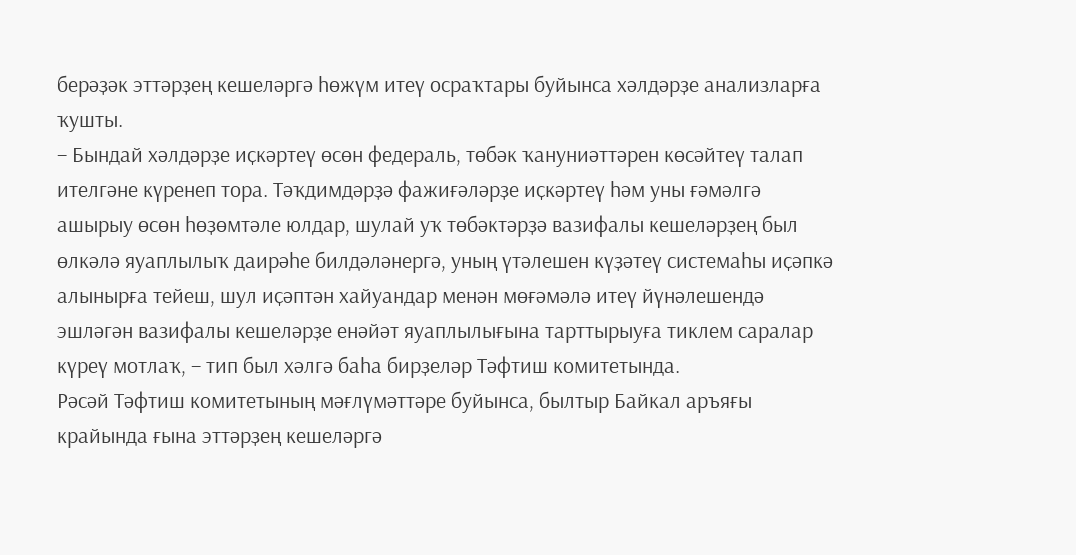берәҙәк эттәрҙең кешеләргә һөжүм итеү осраҡтары буйынса хәлдәрҙе анализларға ҡушты.
– Бындай хәлдәрҙе иҫкәртеү өсөн федераль, төбәк ҡануниәттәрен көсәйтеү талап ителгәне күренеп тора. Тәҡдимдәрҙә фажиғәләрҙе иҫкәртеү һәм уны ғәмәлгә ашырыу өсөн һөҙөмтәле юлдар, шулай уҡ төбәктәрҙә вазифалы кешеләрҙең был өлкәлә яуаплылыҡ даирәһе билдәләнергә, уның үтәлешен күҙәтеү системаһы иҫәпкә алынырға тейеш, шул иҫәптән хайуандар менән мөғәмәлә итеү йүнәлешендә эшләгән вазифалы кешеләрҙе енәйәт яуаплылығына тарттырыуға тиклем саралар күреү мотлаҡ, – тип был хәлгә баһа бирҙеләр Тәфтиш комитетында.
Рәсәй Тәфтиш комитетының мәғлүмәттәре буйынса, былтыр Байкал аръяғы крайында ғына эттәрҙең кешеләргә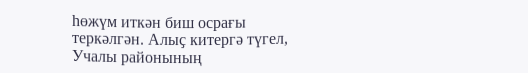һөжүм иткән биш осрағы теркәлгән. Алыҫ китергә түгел, Учалы районының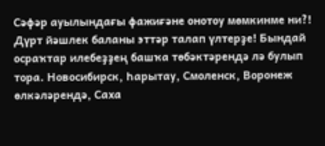Сәфәр ауылындағы фажиғәне онотоу мөмкинме ни?! Дүрт йәшлек баланы эттәр талап үлтерҙе! Бындай осраҡтар илебеҙҙең башҡа төбәктәрендә лә булып тора. Новосибирск, Һарытау, Смоленск, Воронеж өлкәләрендә, Саха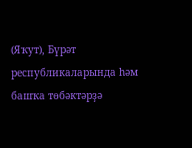(Яҡут), Бүрәт республикаларында һәм башҡа төбәктәрҙә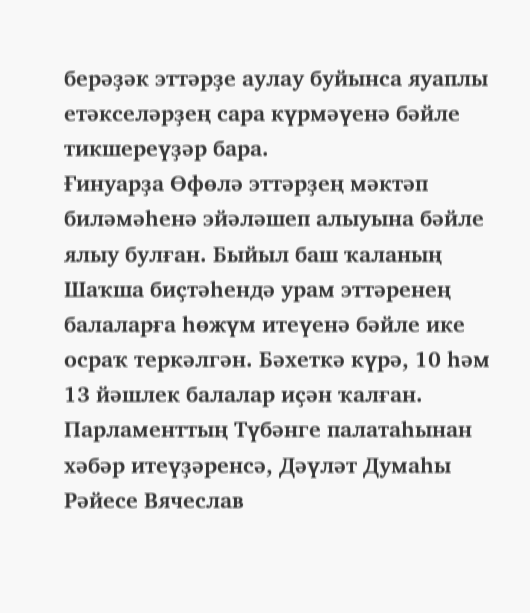берәҙәк эттәрҙе аулау буйынса яуаплы етәкселәрҙең сара күрмәүенә бәйле тикшереүҙәр бара.
Ғинуарҙа Өфөлә эттәрҙең мәктәп биләмәһенә эйәләшеп алыуына бәйле ялыу булған. Быйыл баш ҡаланың Шаҡша биҫтәһендә урам эттәренең балаларға һөжүм итеүенә бәйле ике осраҡ теркәлгән. Бәхеткә күрә, 10 һәм 13 йәшлек балалар иҫән ҡалған.
Парламенттың Түбәнге палатаһынан хәбәр итеүҙәренсә, Дәүләт Думаһы Рәйесе Вячеслав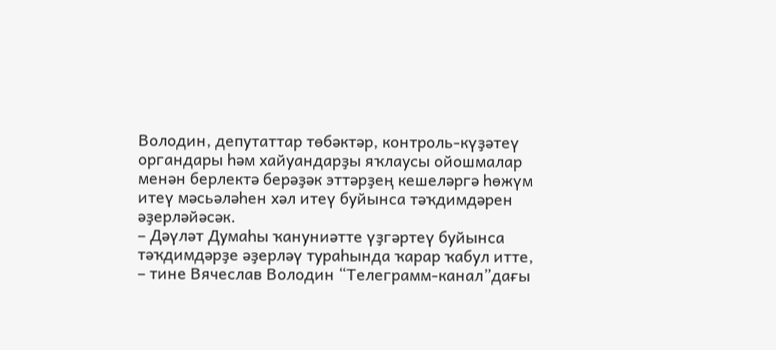Володин, депутаттар төбәктәр, контроль-күҙәтеү органдары һәм хайуандарҙы яҡлаусы ойошмалар менән берлектә берәҙәк эттәрҙең кешеләргә һөжүм итеү мәсьәләһен хәл итеү буйынса тәҡдимдәрен әҙерләйәсәк.
– Дәүләт Думаһы ҡануниәтте үҙгәртеү буйынса тәҡдимдәрҙе әҙерләү тураһында ҡарар ҡабул итте, – тине Вячеслав Володин “Телеграмм-канал”дағы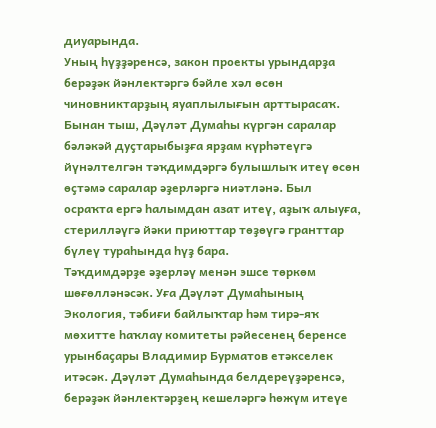диуарында.
Уның һүҙҙәренсә, закон проекты урындарҙа берәҙәк йәнлектәргә бәйле хәл өсөн чиновниктарҙың яуаплылығын арттырасаҡ. Бынан тыш, Дәүләт Думаһы күргән саралар бәләкәй дуҫтарыбыҙға ярҙам күрһәтеүгә йүнәлтелгән тәҡдимдәргә булышлыҡ итеү өсөн өҫтәмә саралар әҙерләргә ниәтләнә. Был осраҡта ергә һалымдан азат итеү, аҙыҡ алыуға, стерилләүгә йәки приюттар төҙөүгә гранттар бүлеү тураһында һүҙ бара.
Тәҡдимдәрҙе әҙерләү менән эшсе төркөм шөғөлләнәсәк. Уға Дәүләт Думаһының Экология, тәбиғи байлыҡтар һәм тирә-яҡ мөхитте һаҡлау комитеты рәйесенең беренсе урынбаҫары Владимир Бурматов етәкселек итәсәк. Дәүләт Думаһында белдереүҙәренсә, берәҙәк йәнлектәрҙең кешеләргә һөжүм итеүе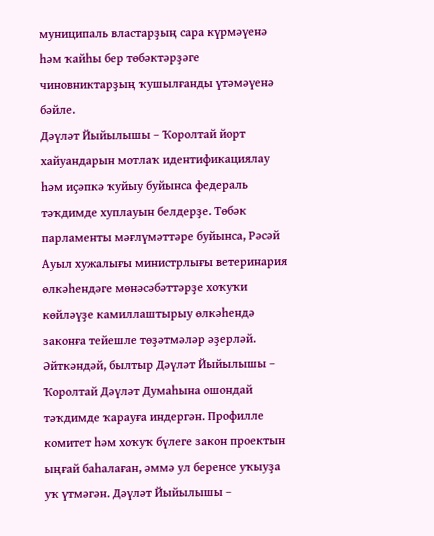муниципаль властарҙың сара күрмәүенә һәм ҡайһы бер төбәктәрҙәге чиновниктарҙың ҡушылғанды үтәмәүенә бәйле.
Дәүләт Йыйылышы – Ҡоролтай йорт хайуандарын мотлаҡ идентификациялау һәм иҫәпкә ҡуйыу буйынса федераль тәҡдимде хуплауын белдерҙе. Төбәк парламенты мәғлүмәттәре буйынса, Рәсәй Ауыл хужалығы министрлығы ветеринария өлкәһендәге мөнәсәбәттәрҙе хоҡуҡи көйләүҙе камиллаштырыу өлкәһендә законға тейешле төҙәтмәләр әҙерләй.
Әйткәндәй, былтыр Дәүләт Йыйылышы – Ҡоролтай Дәүләт Думаһына ошондай тәҡдимде ҡарауға индергән. Профилле комитет һәм хоҡуҡ бүлеге закон проектын ыңғай баһалаған, әммә ул беренсе уҡыуҙа уҡ үтмәгән. Дәүләт Йыйылышы –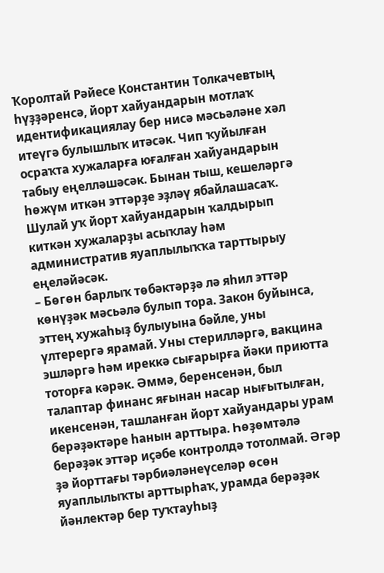Ҡоролтай Рәйесе Константин Толкачевтың һүҙҙәренсә, йорт хайуандарын мотлаҡ идентификациялау бер нисә мәсьәләне хәл итеүгә булышлыҡ итәсәк. Чип ҡуйылған осраҡта хужаларға юғалған хайуандарын табыу еңелләшәсәк. Бынан тыш, кешеләргә һөжүм иткән эттәрҙе эҙләү ябайлашасаҡ. Шулай уҡ йорт хайуандарын ҡалдырып киткән хужаларҙы асыҡлау һәм административ яуаплылыҡҡа тарттырыу еңеләйәсәк.
– Бөгөн барлыҡ төбәктәрҙә лә яһил эттәр көнүҙәк мәсьәлә булып тора. Закон буйынса, эттең хужаһыҙ булыуына бәйле, уны үлтерергә ярамай. Уны стерилләргә, вакцина эшләргә һәм иреккә сығарырға йәки приютта тоторға кәрәк. Әммә, беренсенән, был талаптар финанс яғынан насар нығытылған, икенсенән, ташланған йорт хайуандары урам берәҙәктәре һанын арттыра. Һөҙөмтәлә берәҙәк эттәр иҫәбе контролдә тотолмай. Әгәр ҙә йорттағы тәрбиәләнеүселәр өсөн яуаплылыҡты арттырһаҡ, урамда берәҙәк йәнлектәр бер туҡтауһыҙ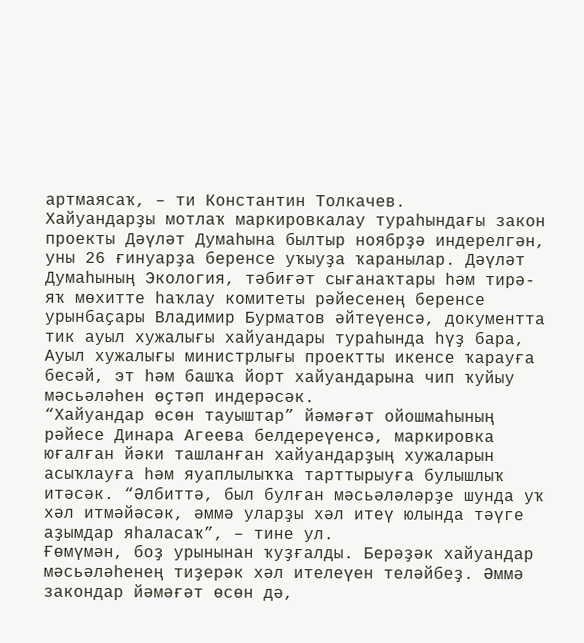артмаясаҡ, – ти Константин Толкачев.
Хайуандарҙы мотлаҡ маркировкалау тураһындағы закон проекты Дәүләт Думаһына былтыр ноябрҙә индерелгән, уны 26 ғинуарҙа беренсе уҡыуҙа ҡаранылар. Дәүләт Думаһының Экология, тәбиғәт сығанаҡтары һәм тирә-яҡ мөхитте һаҡлау комитеты рәйесенең беренсе урынбаҫары Владимир Бурматов әйтеүенсә, документта тик ауыл хужалығы хайуандары тураһында һүҙ бара, Ауыл хужалығы министрлығы проектты икенсе ҡарауға бесәй, эт һәм башҡа йорт хайуандарына чип ҡуйыу мәсьәләһен өҫтәп индерәсәк.
“Хайуандар өсөн тауыштар” йәмәғәт ойошмаһының рәйесе Динара Агеева белдереүенсә, маркировка юғалған йәки ташланған хайуандарҙың хужаларын асыҡлауға һәм яуаплылыҡҡа тарттырыуға булышлыҡ итәсәк. “Әлбиттә, был булған мәсьәләләрҙе шунда уҡ хәл итмәйәсәк, әммә уларҙы хәл итеү юлында тәүге аҙымдар яһаласаҡ”, – тине ул.
Ғөмүмән, боҙ урынынан ҡуҙғалды. Берәҙәк хайуандар мәсьәләһенең тиҙерәк хәл ителеүен теләйбеҙ. Әммә закондар йәмәғәт өсөн дә,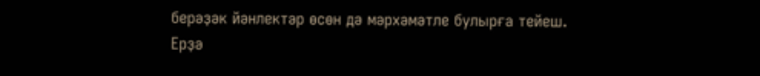берәҙәк йәнлектәр өсөн дә мәрхәмәтле булырға тейеш. Ерҙә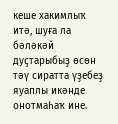кеше хакимлыҡ итә, шуға ла бәләкәй дуҫтарыбыҙ өсөн тәү сиратта үҙебеҙ яуаплы икәнде онотмаһаҡ ине.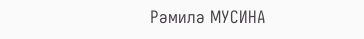Рәмилә МУСИНА